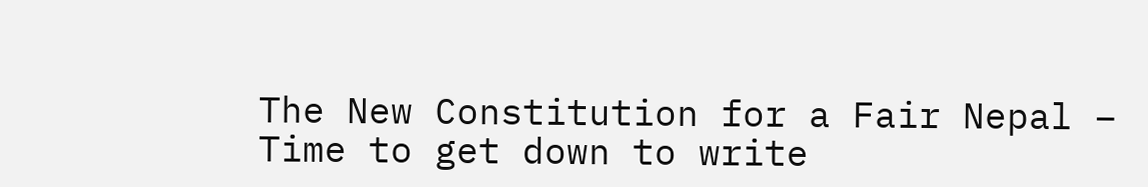The New Constitution for a Fair Nepal – Time to get down to write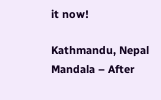it now!

Kathmandu, Nepal Mandala – After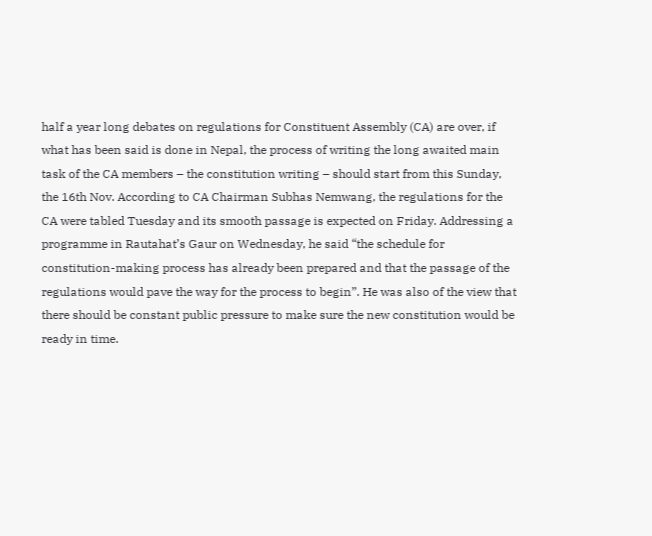half a year long debates on regulations for Constituent Assembly (CA) are over, if what has been said is done in Nepal, the process of writing the long awaited main task of the CA members – the constitution writing – should start from this Sunday, the 16th Nov. According to CA Chairman Subhas Nemwang, the regulations for the CA were tabled Tuesday and its smooth passage is expected on Friday. Addressing a programme in Rautahat’s Gaur on Wednesday, he said “the schedule for constitution-making process has already been prepared and that the passage of the regulations would pave the way for the process to begin”. He was also of the view that there should be constant public pressure to make sure the new constitution would be ready in time.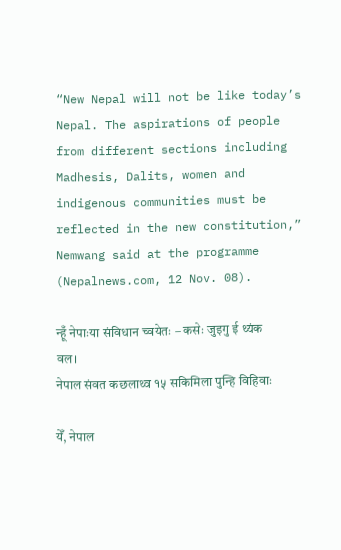“New Nepal will not be like today’s Nepal. The aspirations of people from different sections including Madhesis, Dalits, women and indigenous communities must be reflected in the new constitution,” Nemwang said at the programme (Nepalnews.com, 12 Nov. 08).

न्हूँ नेपाःया संविधान च्वयेतः – कसेः जुइगु ई थ्यंक वल।
नेपाल संवत कछलाथ्व १५ सकिमिला पुन्हि विहिवाः

येँ, नेपाल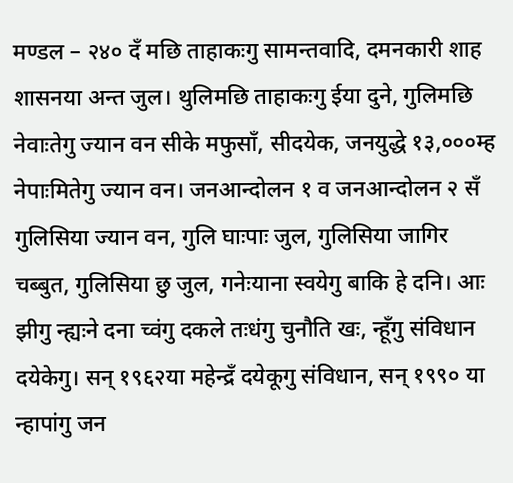मण्डल – २४० दँ मछि ताहाकःगु सामन्तवादि, दमनकारी शाह शासनया अन्त जुल। थुलिमछि ताहाकःगु ईया दुने, गुलिमछि नेवाःतेगु ज्यान वन सीके मफुसाँ, सीदयेक, जनयुद्धे १३,०००म्ह नेपाःमितेगु ज्यान वन। जनआन्दोलन १ व जनआन्दोलन २ सँ गुलिसिया ज्यान वन, गुलि घाःपाः जुल, गुलिसिया जागिर चब्बुत, गुलिसिया छु जुल, गनेःयाना स्वयेगु बाकि हे दनि। आः झीगु न्ह्यःने दना च्वंगु दकले तःधंगु चुनौति खः, न्हूँगु संविधान दयेकेगु। सन् १९६२या महेन्द्रँ दयेकूगु संविधान, सन् १९९० या न्हापांगु जन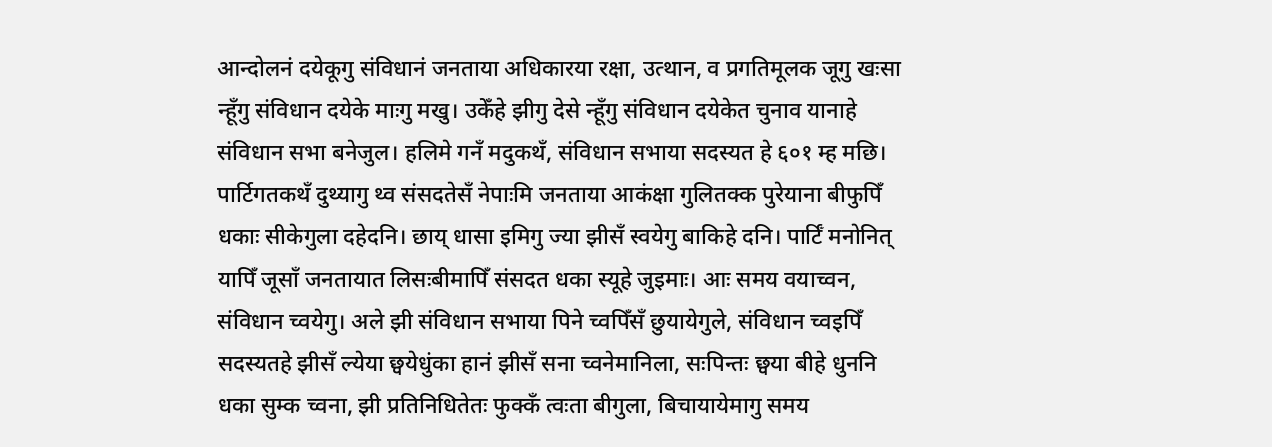आन्दोलनं दयेकूगु संविधानं जनताया अधिकारया रक्षा, उत्थान, व प्रगतिमूलक जूगु खःसा न्हूँगु संविधान दयेके माःगु मखु। उकेँहे झीगु देसे न्हूँगु संविधान दयेकेत चुनाव यानाहे संविधान सभा बनेजुल। हलिमे गनँ मदुकथँ, संविधान सभाया सदस्यत हे ६०१ म्ह मछि। पार्टिगतकथँ दुथ्यागु थ्व संसदतेसँ नेपाःमि जनताया आकंक्षा गुलितक्क पुरेयाना बीफुपिँ धकाः सीकेगुला दहेदनि। छाय् धासा इमिगु ज्या झीसँ स्वयेगु बाकिहे दनि। पार्टिँ मनोनित् यापिँ जूसाँ जनतायात लिसःबीमापिँ संसदत धका स्यूहे जुइमाः। आः समय वयाच्वन, संविधान च्वयेगु। अले झी संविधान सभाया पिने च्वपिँसँ छुयायेगुले, संविधान च्वइपिँ सदस्यतहे झीसँ ल्येया छ्वयेधुंका हानं झीसँ सना च्वनेमानिला, सःपिन्तः छ्वया बीहे धुननि धका सुम्क च्वना, झी प्रतिनिधितेतः फुक्कँ त्वःता बीगुला, बिचायायेमागु समय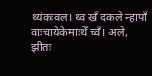थ्यंकःवल। थ्व खँ दकले न्हापाँ वाःचायेकेमाःथेँ च्वँ। अले, झीतः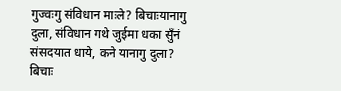गुज्वःगु संविधान माःले? बिचाःयानागु दुला, संविधान गथे जुईमा धका सुँनं संसदयात धाये, कने यानागु दुला? बिचाः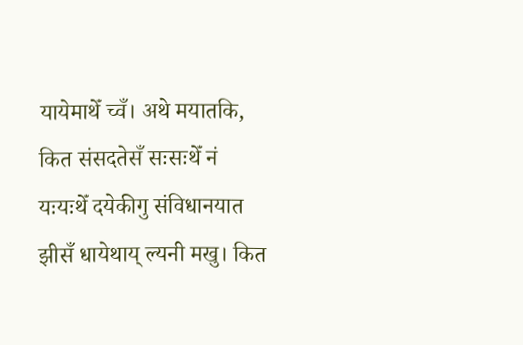यायेमाथेँ च्वँ। अथे मयातकि, कित संसदतेसँ सःसःथेँ नं यःयःथेँ दयेकीगु संविधानयात झीसँ धायेथाय् ल्यनी मखु। कित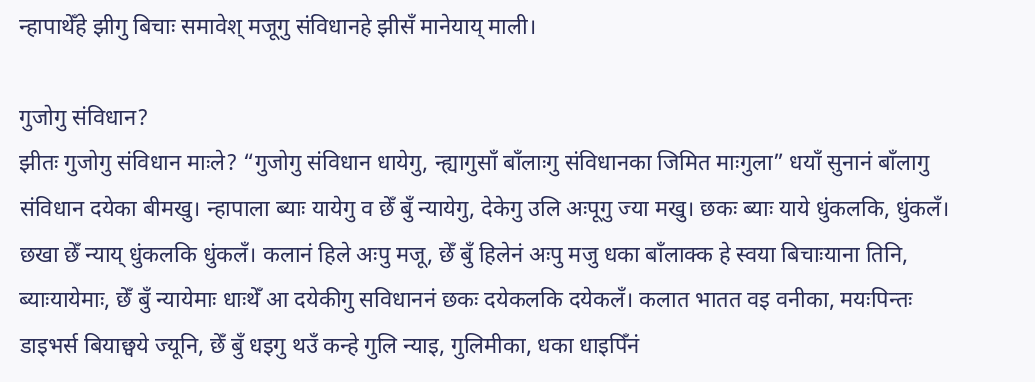न्हापाथेँहे झीगु बिचाः समावेश् मजूगु संविधानहे झीसँ मानेयाय् माली।

गुजोगु संविधान?
झीतः गुजोगु संविधान माःले? “गुजोगु संविधान धायेगु, न्ह्यागुसाँ बाँलाःगु संविधानका जिमित माःगुला” धयाँ सुनानं बाँलागु संविधान दयेका बीमखु। न्हापाला ब्याः यायेगु व छेँ बुँ न्यायेगु, देकेगु उलि अःपूगु ज्या मखु। छकः ब्याः याये धुंकलकि, धुंकलँ। छखा छेँ न्याय् धुंकलकि धुंकलँ। कलानं हिले अःपु मजू, छेँ बुँ हिलेनं अःपु मजु धका बाँलाक्क हे स्वया बिचाःयाना तिनि, ब्याःयायेमाः, छेँ बुँ न्यायेमाः धाःथेँ आ दयेकीगु सविधाननं छकः दयेकलकि दयेकलँ। कलात भातत वइ वनीका, मयःपिन्तः डाइभर्स बियाछ्वये ज्यूनि, छेँ बुँ धइगु थउँ कन्हे गुलि न्याइ, गुलिमीका, धका धाइपिँनं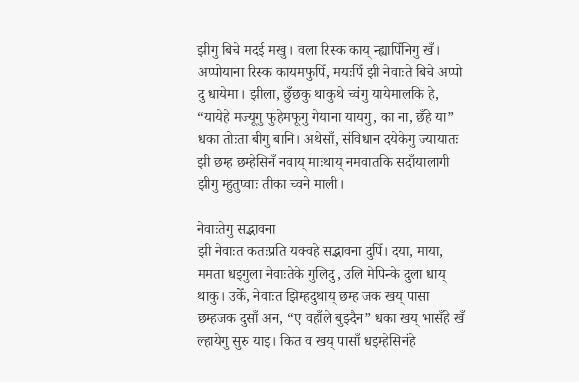झीगु बिचे मदई मखु। वला रिस्क काय् न्ह्यापिँनिगु खँ। अप्पोयाना रिस्क कायमफुपिँ, मयःपिँ झी नेवाःते बिचे अप्पो दु धायेमा। झीला, छुँछकु थाकुथे च्वंगु यायेमालकि हे, “यायेहे मज्यूगु फुहेमफूगु गेयाना यायगु, का ना, छँहे या” धका तोःता बीगु बानि। अथेसाँ, संविधान दयेकेगु ज्यायातः झी छम्ह छम्हेसिनँ नवाय् माःथाय् नमवातकि सदाँयालागी झीगु म्हुतुप्वाः तीका च्वने माली।

नेवाःतेगु सद्भावना
झी नेवाःत कतःप्रति यक्वहे सद्भावना दुपिँ। दया, माया, ममता धइगुला नेवाःतेके गुलिदु, उलि मेपिन्के दुला धाय् थाकु। उकेँ, नेवाःत झिम्हदुथाय् छम्ह जक खय् पासा छम्हजक दुसाँ अन, “ए वहाँले बुझ्दैन” धका खय् भासँहे खँ ल्हायेगु सुरु याइ। कित व खय् पासाँ धइम्हेसिनंहे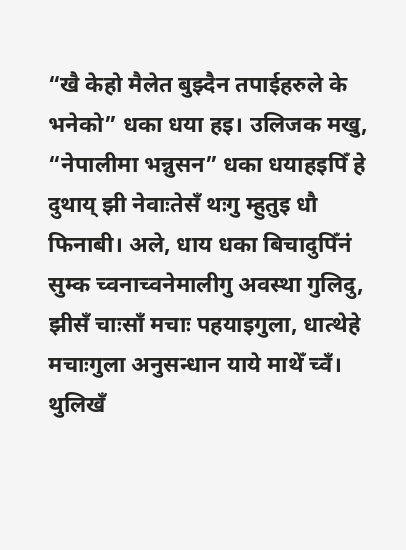“खै केहो मैलेत बुझ्दैन तपाईहरुले के भनेको” धका धया हइ। उलिजक मखु, “नेपालीमा भन्नुसन” धका धयाहइपिँ हे दुथाय् झी नेवाःतेसँ थःगु म्हुतुइ धौ फिनाबी। अले, धाय धका बिचादुपिँनं सुम्क च्वनाच्वनेमालीगु अवस्था गुलिदु, झीसँ चाःसाँ मचाः पहयाइगुला, धात्थेहे मचाःगुला अनुसन्धान याये माथेँ च्वँ। थुलिखँ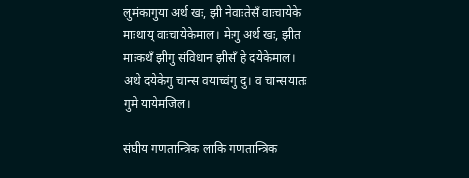लुमंकागुया अर्थ खः, झी नेवाःतेसँ वाःचायेके माःथाय् वाःचायेकेमाल। मेःगु अर्थ खः, झीत माःकथँ झीगु संविधान झीसँ हे दयेकेमाल। अथे दयेकेगु चान्स वयाच्वंगु दु। व चान्सयातः गुमे यायेमजिल।

संघीय गणतान्त्रिक लाकि गणतान्त्रिक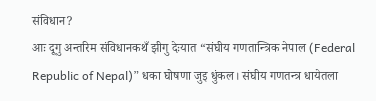संविधान?
आः दूगु अन्तरिम संविधानकथँ झीगु देःयात “संघीय गणतान्त्रिक नेपाल (Federal Republic of Nepal)” धका घोषणा जुइ धुंकल। संघीय गणतन्त्र धायेतला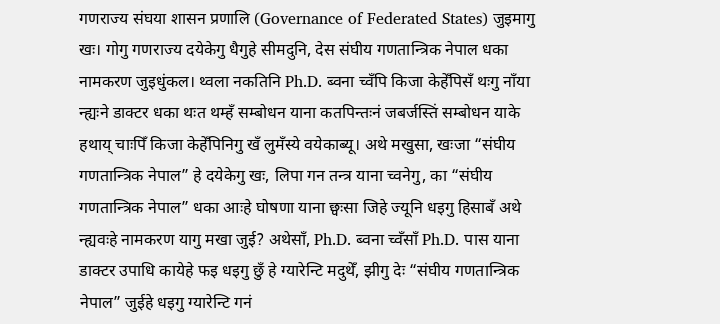गणराज्य संघया शासन प्रणालि (Governance of Federated States) जुइमागु खः। गोगु गणराज्य दयेकेगु धैगुहे सीमदुनि, देस संघीय गणतान्त्रिक नेपाल धका नामकरण जुइधुंकल। थ्वला नकतिनि Ph.D. ब्वना च्वँपि किजा केहेँपिसँ थःगु नाँया न्ह्यःने डाक्टर धका थःत थम्हँ सम्बोधन याना कतपिन्तःनं जबर्जस्तिं सम्बोधन याके हथाय् चाःपिँ किजा केहेँपिनिगु खँ लुमँस्ये वयेकाब्यू। अथे मखुसा, खःजा “संघीय गणतान्त्रिक नेपाल” हे दयेकेगु खः, लिपा गन तन्त्र याना च्वनेगु, का “संघीय गणतान्त्रिक नेपाल” धका आःहे घोषणा याना छ्वःसा जिहे ज्यूनि धइगु हिसाबँ अथे न्ह्यवःहे नामकरण यागु मखा जुई? अथेसाँ, Ph.D. ब्वना च्वँसाँ Ph.D. पास याना डाक्टर उपाधि कायेहे फइ धइगु छुँ हे ग्यारेन्टि मदुथेँ, झीगु देः “संघीय गणतान्त्रिक नेपाल” जुईहे धइगु ग्यारेन्टि गनं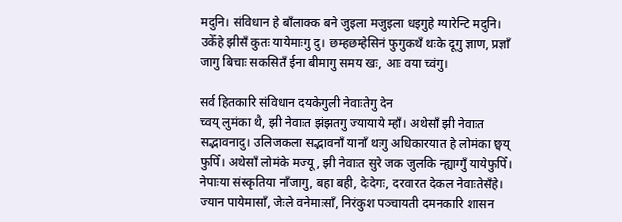मदुनि। संविधान हे बाँलाक्क बने जुइला मजुइला धइगुहे ग्यारेन्टि मदुनि। उकेँहे झीसँ कुतः यायेमाःगु दु। छम्हछम्हेसिनं फुगुकथँ थःके दूगु ज्ञाण, प्रज्ञाँ जागु बिचाः सकसितँ ईना बीमागु समय खः, आः वया च्वंगु।

सर्व हितकारि संविधान दयकेगुली नेवाःतेगु देन
च्वय् लुमंका थै, झी नेवाःत झंझतगु ज्यायाये म्हाँ। अथेसाँ झी नेवाःत सद्भावनादु। उलिजकला सद्भावनाँ यानाँ थःगु अधिकारयात हे लोमंका छ्वय् फुपिँ। अथेसाँ लोमंके मज्यू, झी नेवाःत सुरे जक जुलकि न्ह्याग्गुँ यायेफुपिँ। नेपाःया संस्कृतिया नाँजागु, बहा बही, देःदेगः, दरवारत देकल नेवाःतेसँहे। ज्यान पायेमासाँ, जेःले वनेमाःसाँ, निरंकुश पञ्चायती दमनकारि शासन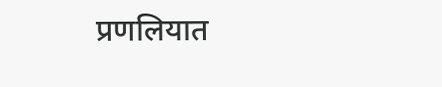प्रणलियात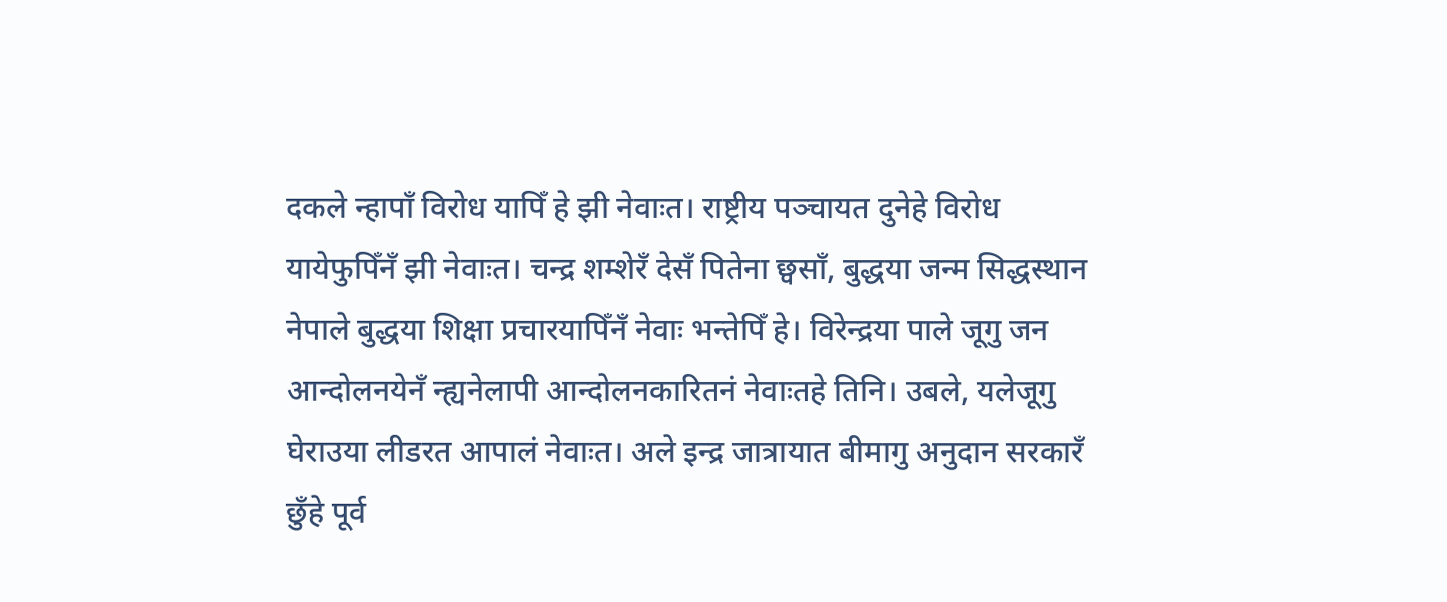दकले न्हापाँ विरोध यापिँ हे झी नेवाःत। राष्ट्रीय पञ्चायत दुनेहे विरोध यायेफुपिँनँ झी नेवाःत। चन्द्र शम्शेरँ देसँ पितेना छ्वसाँ, बुद्धया जन्म सिद्धस्थान नेपाले बुद्धया शिक्षा प्रचारयापिँनँ नेवाः भन्तेपिँ हे। विरेन्द्रया पाले जूगु जन आन्दोलनयेनँ न्ह्यनेलापी आन्दोलनकारितनं नेवाःतहे तिनि। उबले, यलेजूगु घेराउया लीडरत आपालं नेवाःत। अले इन्द्र जात्रायात बीमागु अनुदान सरकारँ छुँहे पूर्व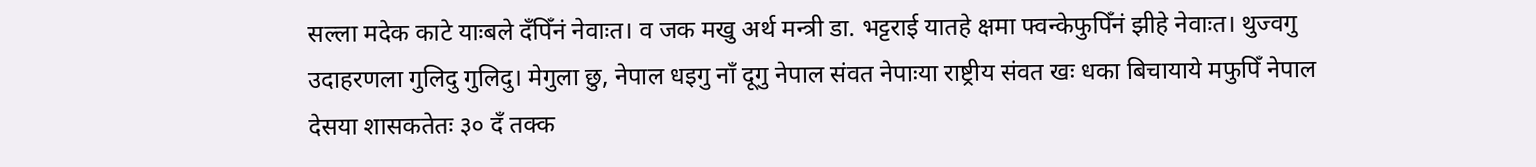सल्ला मदेक काटे याःबले दँपिँनं नेवाःत। व जक मखु अर्थ मन्त्री डा. भट्टराई यातहे क्षमा फ्वन्केफुपिँनं झीहे नेवाःत। थुज्वगु उदाहरणला गुलिदु गुलिदु। मेगुला छु, नेपाल धइगु नाँ दूगु नेपाल संवत नेपाःया राष्ट्रीय संवत खः धका बिचायाये मफुपिँ नेपाल देसया शासकतेतः ३० दँ तक्क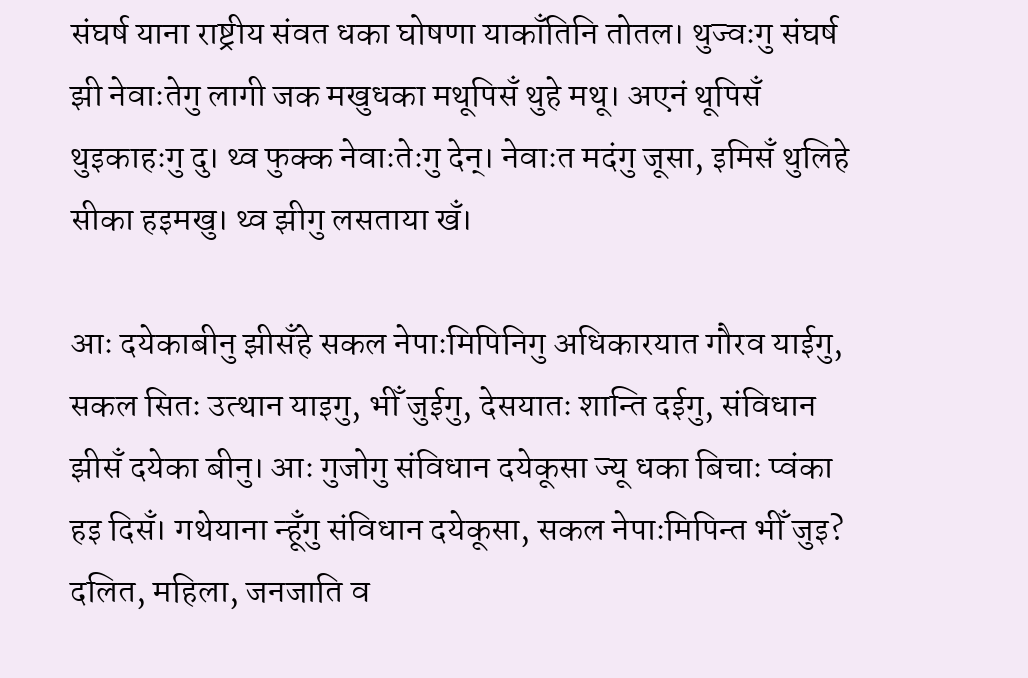संघर्ष याना राष्ट्रीय संवत धका घोषणा याकाँतिनि तोतल। थुज्वःगु संघर्ष झी नेवाःतेगु लागी जक मखुधका मथूपिसँ थुहे मथू। अएनं थूपिसँ थुइकाहःगु दु। थ्व फुक्क नेवाःतेःगु देन्। नेवाःत मदंगु जूसा, इमिसँ थुलिहे सीका हइमखु। थ्व झीगु लसताया खँ।

आः दयेकाबीनु झीसँहे सकल नेपाःमिपिनिगु अधिकारयात गौरव याईगु, सकल सितः उत्थान याइगु, भीँ जुईगु, देसयातः शान्ति दईगु, संविधान झीसँ दयेका बीनु। आः गुजोगु संविधान दयेकूसा ज्यू धका बिचाः प्वंका हइ दिसँ। गथेयाना न्हूँगु संविधान दयेकूसा, सकल नेपाःमिपिन्त भीँ जुइ? दलित, महिला, जनजाति व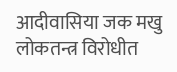आदीवासिया जक मखु लोकतन्त्र विरोधीत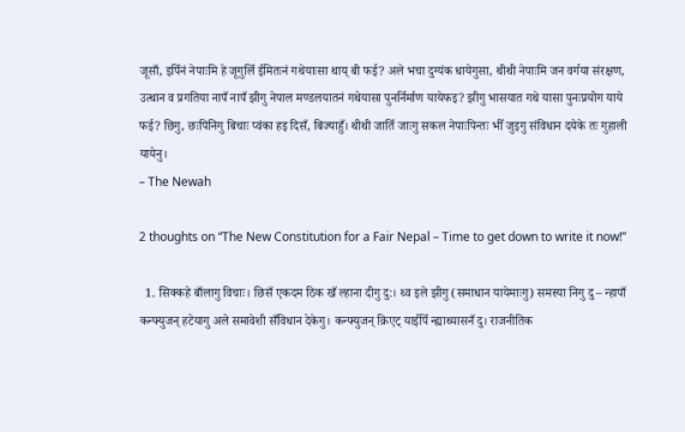जूसाँ, इपिँनं नेपाःमि हे जूगुलिँ ईमितःनं गथेयाःसा थाय् बी फई? अले भचा दुग्यंक धायेगुसा, थीथी नेपाःमि जन वर्गया संरक्षण, उत्थान व प्रगतिया नापँ नापँ झीगु नेपाल मण्डलयातनं गथेयासा पुनर्निर्माण यायेफइ? झीगु भासयात गथे यासा पुनःप्रयोग याये फई? छिगु, छःपिनिगु बिचाः प्वंका हइ दिसँ, बिज्याहुँ। थीथी जातिँ जाःगु सकल नेपाःपिन्तः भीँ जुइगु संविधान दयेके तः गुहाली यायेनु।
– The Newah

2 thoughts on “The New Constitution for a Fair Nepal – Time to get down to write it now!”

  1. सिक्कहे बाँलागु विचाः। छिसँ एकदम ठिक खँ ल्हाना दीगु दु:। थ्व इले झीगु (समाधान यायेमाःगु) समस्या निगु दु – न्हापाँ कन्फ्युजन् हटेयागु अले समावेशी सँविधान देकेगु। कन्फ्युजन् क्रिएट् याईपिँ न्ह्याथ्यासनँ दु। राजनीतिक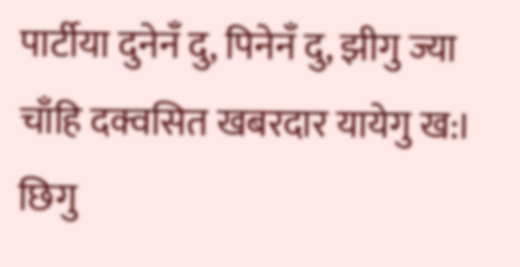पार्टीया दुनेनँ दु, पिनेनँ दु, झीगु ज्या चाँहि दक्वसित खबरदार यायेगु ख:। छिगु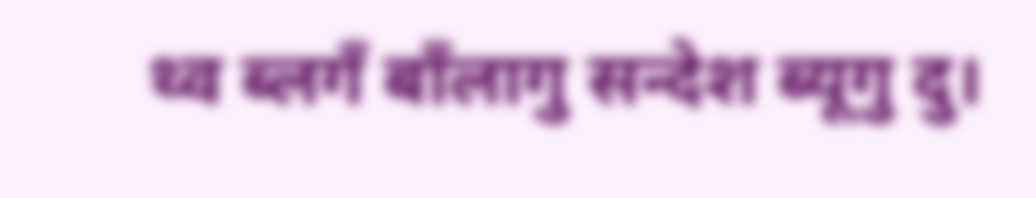थ्व ब्लगँ बाँलागु सन्देश ब्यूगु दु।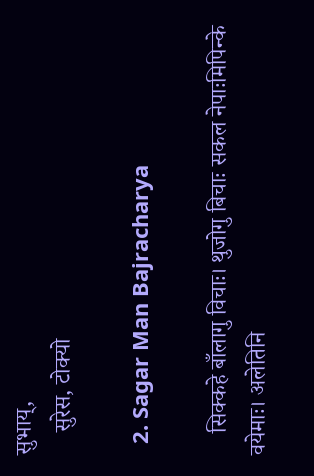सुभाय्,
    सुरेस, टोक्यो

  2. Sagar Man Bajracharya

    सिक्कहे बाँलागु विचाः। थुजोगु बिचाः सकल नेपाःमिपिन्के वयेमाः। अलेतिनि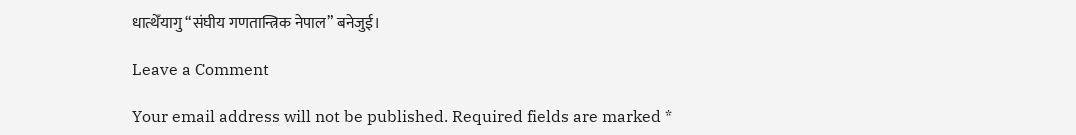धात्थेँयागु “संघीय गणतान्त्रिक नेपाल” बनेजुई।

Leave a Comment

Your email address will not be published. Required fields are marked *